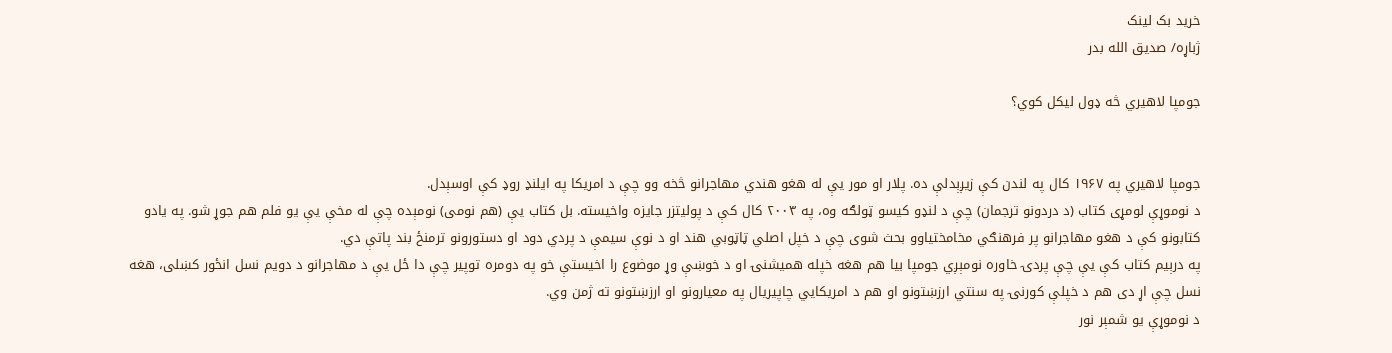خرید بک لینک
ژباړه/ صديق الله بدر

جومپا لاهیري څه ډول لیکل کوي؟


جومپا لاهيري په ۱۹۶۷ کال په لندن کې زیږېدلې ده. پلار او مور يې له هغو هندي مهاجرانو څخه وو چې د امریکا په ايلنډ روډ کې اوسېدل.
د نوموړې لومړی کتاب (د دردونو ترجمان) چې د لنډو کیسو ټولګه وه، په ۲۰۰۳ کال کې د پوليتزر جایزه واخیسته. بل کتاب يې (هم نومی) نومېده چې له مخې يې يو فلم هم جوړ شو. په یادو کتابونو کې د هغو مهاجرانو پر فرهنګي مخامختیاوو بحث شوی چې د خپل اصلي ټاټوبي هند او د نوې سیمې د پردي دود او دستورونو ترمنځ بند پاتې دي.
په درېيم کتاب کې يې چې پردۍ خاوره نومېږي جومپا بیا هم هغه خپله هميشنۍ او د خوښې وړ موضوع را اخیستې خو په دومره توپير چې دا ځل يې د مهاجرانو د دویم نسل انځور کښلی، هغه نسل چې اړ دی هم د خپلې کورنۍ په سنتي ارزښتونو او هم د امریکايي چاپیریال په معیارونو او ارزښتونو ته ژمن وي.
د نوموړې یو شمېر نور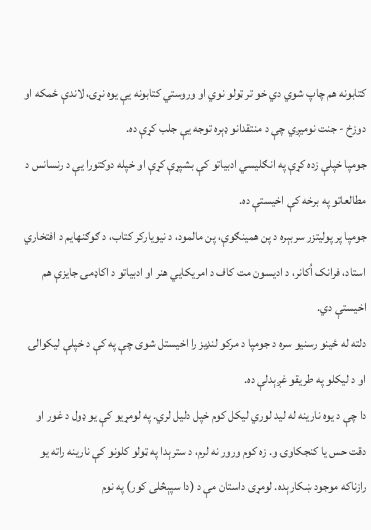کتابونه هم چاپ شوي دي خو تر ټولو نوي او وروستي کتابونه يې یوه نړۍ، لاندې ځمکه او دوزخ - جنت نومیږي چې د منتقدانو ډېره توجه يې جلب کړې ده.
جومپا خپلې زده کړې په انګلیسي ادبیاتو کې بشپړې کړې او خپله دوکتورا يې د رنسانس د مطالعاتو په برخه کې اخيستې ده.
جومپا پر پوليتزر سربېره د پن همینګوې، پن مالمود، د نیویارکر کتاب، د ګوګنهایم د افتخاري استاد، فرانک اُکانر، د ادیسون مت کاف د امریکايي هنر او ادبیاتو د اکاډمۍ جایزې هم اخیستې دي.
دلته له ځینو رسنیو سره د جومپا د مرکو لنډيز را اخیستل شوی چې په کې د خپلې لیکوالۍ او د لیکلو په طریقو غږېدلې ده.
دا چې د یوه نارینه له لید لوري لیکل کوم خپل دلیل لري. په لومړيو کې يو ډول د غور او دقت حس یا کنجکاوۍ و. زه کوم ورور نه لرم، د سترېدا په ټولو کلونو کې نارینه راته یو رازناکه موجود ښکارېده. لومړی داستان مې د (دا سپېڅلی کور) په نوم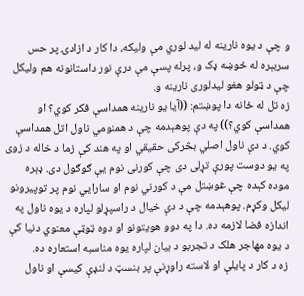و چې د یوه نارینه له لید لوري مې ولیکه، دا کار د ازادۍ پر حس سربېره له ځوښه ډک و، پرله پسې مې درې نور داستانونه هم ولیکل چې د ټولو هغو لیدلوری نارینه و.
زه تل له ځانه دا پوښتم: ((آیا یو نارینه همداسې فکر کوي؟ او همداسې کوي؟)) په دې پوهېدمه چې د همنومي ناول اتل همداسې کوي. د دې ناول اصلي بڅرکی حقیقي او په هند کې زما د خاله د زوی په یو دوست پورې تړلی دی چې کورنی نوم يې ګوګول دی. ډېره موده کېده چې غوښتل مې د کورني نوم او سارايي نوم پر توپيرونو لیکل وکړم. پوهېدمه چې د دې خیال د راسپړلو لپاره د یوه ناول په اندازه فضا لازمه ده. دا په دوو هویتونو او دوه ټوټې معنوي دنیا کې د یوه مهاجر هلک د تجربو د بیان لپاره یوه مناسبه استعاره ده.
زه د کار د پایلې او لاسته راوړنې پر بنسټ د لنډې کیسې او ناول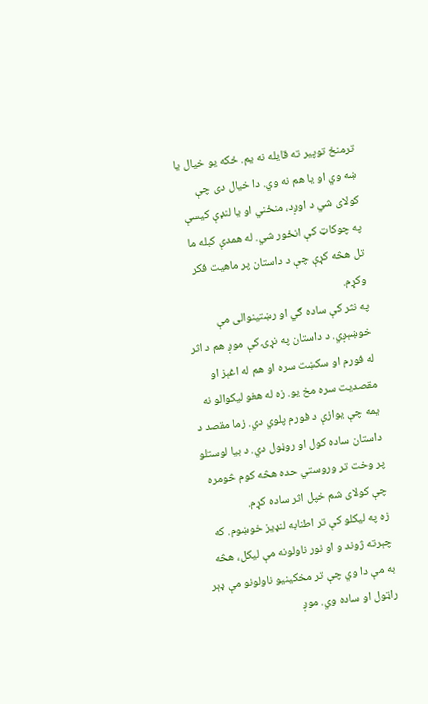ترمنځ توپیر ته قایله نه یم. ځکه یو خيال یا ښه وي او یا هم نه وي. دا خیال دی چې کولای شي د اوږد، منځني او یا لنډې کيسې په چوکاټ کې انځور شي. له همدې کبله ما تل هڅه کړې چې د داستان پر ماهیت فکر وکړم.
په نثر کې ساده ګي او رښتینوالی مې خوښېږي. د داستان په نړۍ کې موږ هم د اثر له فورم او سکښت سره او هم له اغېز او مقصدیت سره مخ یو. زه له هغو لیکوالو نه یمه چې یوازې د فورم پلوي دي. زما مقصد د داستان ساده کول او روڼول دي. د بیا لوستلو پر وخت تر وروستي حده هڅه کوم څومره چې کولای شم خپل اثر ساده کړم.
زه په لیکلو کې تر اطنابه لنډيز خوښوم. که چېرته ژوند و او نور ناولونه مې لیکل، هڅه به مې دا وي چې تر مخکینیو ناولونو مې ډېر راټول او ساده وي. موږ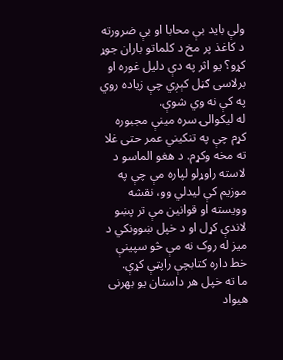ولې باید بې محابا او بې ضرورته د کاغذ پر مخ د کلماتو باران جوړ کړو؟ یو اثر په دې دلیل غوره او برلاسی ګڼل کېږي چې زیاده روي په کې نه وي شوې.
له لیکوالۍ سره مينې مجبوره کړم چې په تنکیني عمر حتی غلا ته مخه وکړم. د هغو الماسو د لاسته راوړلو لپاره مې چې په موزیم کې لیدلي وو، نقشه وویسته او قوانین مې تر پښو لاندې کړل او د خپل ښوونکي د میز له روک نه مې څو سپینې خط داره کتابچې راپټې کړې.
ما ته خپل هر داستان یو بهرنی هیواد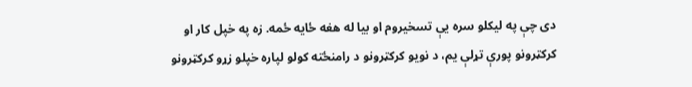دی چې په لیکلو سره يې تسخیروم او بیا له هغه ځایه ځمه. زه په خپل کار او کرکټرونو پورې تړلې يم، د نویو کرکټرونو د رامنځته کولو لپاره خپلو زړو کرکټرونو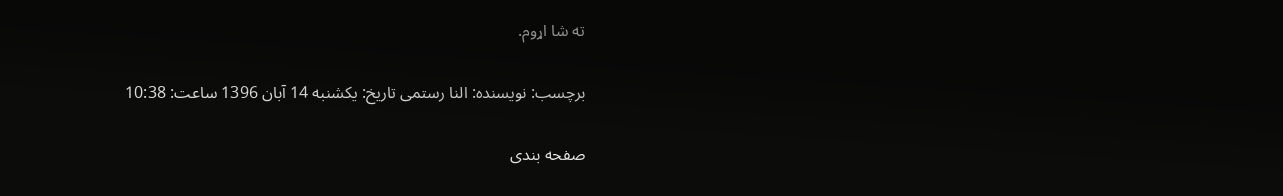ته شا اړوم.

برچسب: نویسنده: النا رستمی تاريخ: يکشنبه 14 آبان 1396 ساعت: 10:38

صفحه بندی